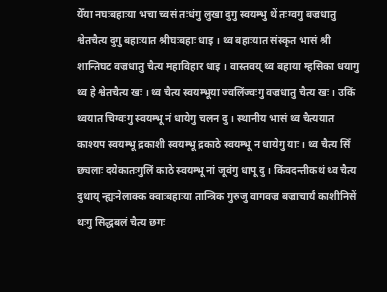येँया नघःबहाःया भचा च्वसं तःधंगु लुखा दुगु स्वयम्भु थें तःग्वगु बज्रधातु श्वेतचैत्य दुगु बहाःयात श्रीघःबहाः धाइ । थ्व बहाःयात संस्कृत भासं श्री शान्तिघट वज्रधातु चैत्य महाविहार धाइ । वास्तवय् थ्व बहाया म्हसिका धयागु थ्व हे श्वेतचैत्य खः । थ्व चैत्य स्वयम्भूया ज्वलिंज्वःगु वज्रधातु चैत्य खः । उकिं थ्वयात चिग्वःगु स्वयम्भू नं धायेगु चलन दु । स्थानीय भासं थ्व चैत्ययात काश्यप स्वयम्भू द्रकाशी स्वयम्भू द्रकाठे स्वयम्भू न धायेगु याः । थ्व चैत्य सिँ छ्यलाः दयेकातःगुलिं काठे स्वयम्भू नां जूवंगु धापू दु । किंवदन्तीकथं थ्व चैत्य दुथाय् न्ह्यःनेलाक्क क्वाःबहाःया तान्त्रिक गुरुजु वागवज्र बज्राचार्यं काशीनिसें थःगु सिद्धबलं चैत्य छगः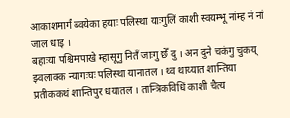आकाशमार्गं ब्वयेका हयाः पलिस्था याःगुलिं काशी स्वयम्भू नांम्ह नं नां जाल धाइ ।
बहाःया पश्चिमपाखे म्हासूगु नितँ जाःगु छेँ दु । अन दुने चकंगु चुकय् झ्वलाक्क न्यागःघः पलिस्था यानातल । थ्व थाय्यात शान्तिया प्रतीककथं शान्तिपुर धयातल । तान्त्रिकविधिं काशी चैत्य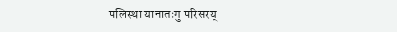पलिस्था यानातःगु परिसरय्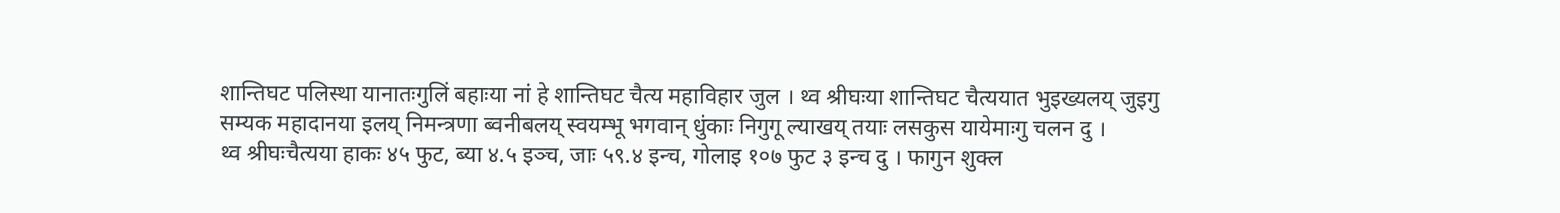शान्तिघट पलिस्था यानातःगुलिं बहाःया नां हे शान्तिघट चैत्य महाविहार जुल । थ्व श्रीघःया शान्तिघट चैत्ययात भुइख्यलय् जुइगु सम्यक महादानया इलय् निमन्त्रणा ब्वनीबलय् स्वयम्भू भगवान् धुंकाः निगुगू ल्याखय् तयाः लसकुस यायेमाःगु चलन दु ।
थ्व श्रीघःचैत्यया हाकः ४५ फुट, ब्या ४.५ इञ्च, जाः ५९.४ इन्च, गोलाइ १०७ फुट ३ इन्च दु । फागुन शुक्ल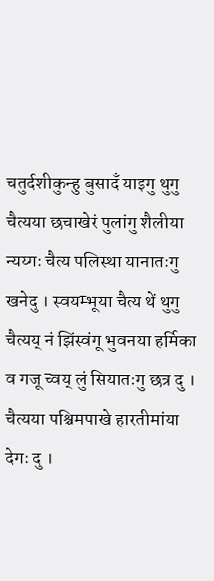चतुर्दशीकुन्हु बुसादँ याइगु थुगु चैत्यया छचाखेरं पुलांगु शैलीया न्यय्गः चैत्य पलिस्था यानातःगु खनेदु । स्वयम्भूया चैत्य थें थुगु चैत्यय् नं झिंस्वंगू भुवनया हर्मिका व गजू च्वय् लुं सियातःगु छत्र दु । चैत्यया पश्चिमपाखे हारतीमांया देगः दु ।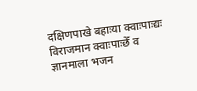दक्षिणपाखे बहाःया क्वाःपाःद्यः विराजमान क्वाःपाःछेँ व ज्ञानमाला भजन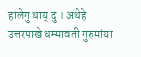हालेगु थाय् दु । अथेहे उत्तरपाखे धम्मावती गुरुमांया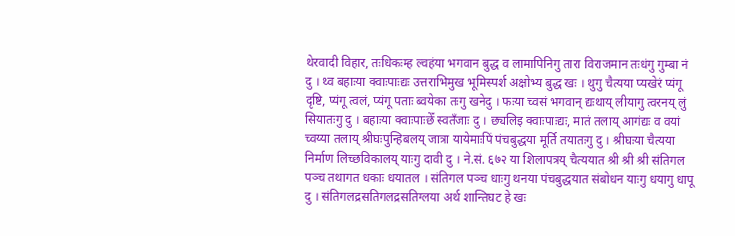थेरवादी विहार, तःधिकःम्ह ल्वहंया भगवान बुद्ध व लामापिनिगु तारा विराजमान तःधंगु गुम्बा नं दु । थ्व बहाःया क्वाःपाःद्यः उत्तराभिमुख भूमिस्पर्श अक्षोभ्य बुद्ध खः । थुगु चैत्यया प्यखेरं प्यंगू दृष्टि, प्यंगू त्वलं, प्यंगू पताः ब्वयेका तःगु खनेदु । फःया च्वसं भगवान् द्यःथाय् लीयागु त्वरनय् लुं सियातःगु दु । बहाःया क्वाःपाःछेँ स्वतँजाः दु । छ्यलिइ क्वाःपाःद्यः, मातं तलाय् आगंद्यः व वयां च्वय्या तलाय् श्रीघःपुन्हिबलय् जात्रा यायेमाःपिं पंचबुद्धया मूर्ति तयातःगु दु । श्रीघःया चैत्यया निर्माण लिच्छविकालय् याःगु दावी दु । ने.सं. ६७२ या शिलापत्रय् चैत्ययात श्री श्री श्री संतिगल पञ्च तथागत धकाः धयातल । संतिगल पञ्च धाःगु थनया पंचबुद्धयात संबोधन याःगु धयागु धापू दु । संतिगलद्रसतिगलद्रसतिग्लया अर्थ शान्तिघट हे खः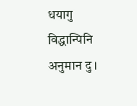धयागु विद्धान्पिनि अनुमान दु ।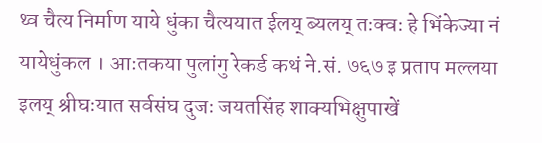थ्व चैत्य निर्माण याये धुंका चैत्ययात ईलय् ब्यलय् तःक्वः हे भिंकेज्या नं यायेधुंकल । आःतकया पुलांगु रेकर्ड कथं ने.सं. ७६७ इ प्रताप मल्लया इलय् श्रीघःयात सर्वसंघ दुजः जयतसिंह शाक्यभिक्षुपाखें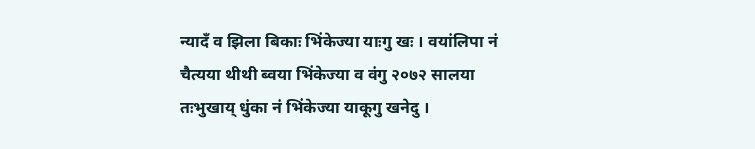न्यादँ व झिला बिकाः भिंकेज्या याःगु खः । वयांलिपा नं चैत्यया थीथी ब्वया भिंकेज्या व वंगु २०७२ सालया तःभुखाय् धुंका नं भिंकेज्या याकूगु खनेदु ।